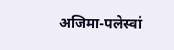अजिमा-पलेस्वां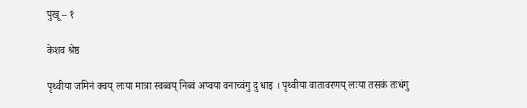पुखू – १

केशव श्रेष्ठ

पृथ्वीया जमिनं क्वय् लःया मात्रा स्वब्वय् निब्वं अप्वया वनाच्वंगु दु धाइ । पृथ्वीया वातावरणय् लःया तसकं तःधंगु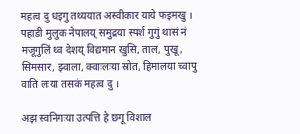महत्व दु धइगु तथ्ययात अस्वीकार याये फइमखु । पहाडी मुलुक नेपालय् समुद्रया स्पर्श गुगुं थासं नं मजूगुलिं थ्व देशय् विद्यमान खुसि, ताल, पुखू, सिमसार, झ्वाला, क्वाःलःया स्रोत, हिमालया च्वापु वाति लःया तसकं महत्व दु ।

अझ स्वनिगःया उत्पत्ति हे छगू विशाल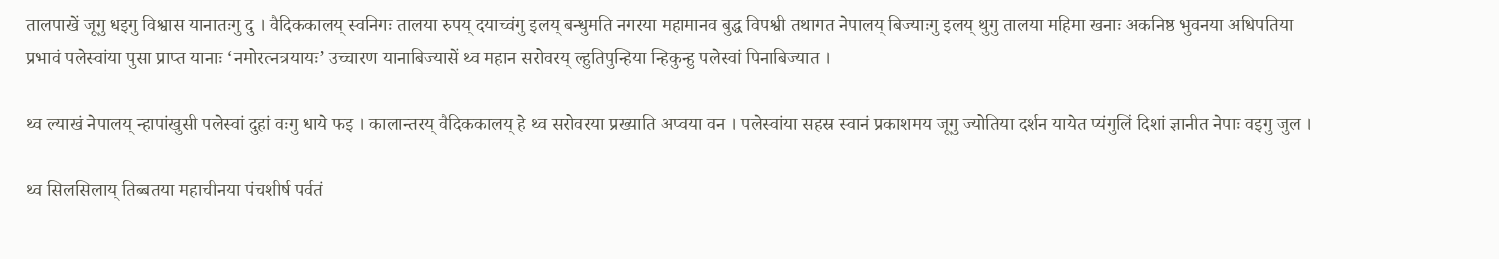तालपाखें जूगु धइगु विश्वास यानातःगु दु । वैदिककालय् स्वनिगः तालया रुपय् दयाच्वंगु इलय् बन्धुमति नगरया महामानव बुद्ध विपश्वी तथागत नेपालय् बिज्याःगु इलय् थुगु तालया महिमा खनाः अकनिष्ठ भुवनया अधिपतिया प्रभावं पलेस्वांया पुसा प्राप्त यानाः ‘नमोरत्नत्रयायः’ उच्चारण यानाबिज्यासें थ्व महान सरोवरय् ल्हुतिपुन्हिया न्हिकुन्हु पलेस्वां पिनाबिज्यात ।

थ्व ल्याखं नेपालय् न्हापांखुसी पलेस्वां दुहां वःगु धाये फइ । कालान्तरय् वैदिककालय् हे थ्व सरोवरया प्रख्याति अप्वया वन । पलेस्वांया सहस्र स्वानं प्रकाशमय जूगु ज्योतिया दर्शन यायेत प्यंगुलिं दिशां ज्ञानीत नेपाः वइगु जुल ।

थ्व सिलसिलाय् तिब्बतया महाचीनया पंचशीर्ष पर्वतं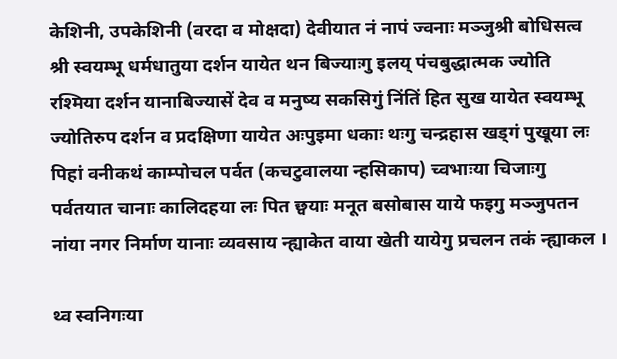केशिनी, उपकेशिनी (वरदा व मोक्षदा) देवीयात नं नापं ज्वनाः मञ्जुश्री बोधिसत्व श्री स्वयम्भू धर्मधातुया दर्शन यायेत थन बिज्याःगु इलय् पंचबुद्धात्मक ज्योति रश्मिया दर्शन यानाबिज्यासें देव व मनुष्य सकसिगुं निंतिं हित सुख यायेत स्वयम्भू ज्योतिरुप दर्शन व प्रदक्षिणा यायेत अःपुइमा धकाः थःगु चन्द्रहास खड्गं पुखूया लः पिहां वनीकथं काम्पोचल पर्वत (कचटुवालया न्हसिकाप) च्वभाःया चिजाःगु पर्वतयात चानाः कालिदहया लः पित छ्वयाः मनूत बसोबास याये फइगु मञ्जुपतन नांया नगर निर्माण यानाः व्यवसाय न्ह्याकेत वाया खेती यायेगु प्रचलन तकं न्ह्याकल ।

थ्व स्वनिगःया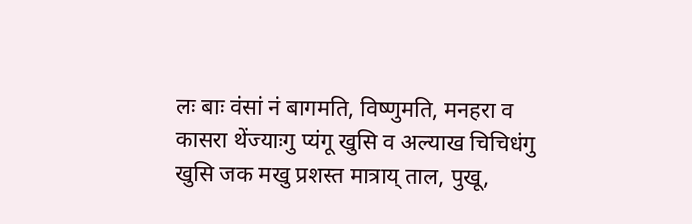लः बाः वंसां नं बागमति, विष्णुमति, मनहरा व कासरा थेंज्याःगु प्यंगू खुसि व अल्याख चिचिधंगु खुसि जक मखु प्रशस्त मात्राय् ताल, पुखू,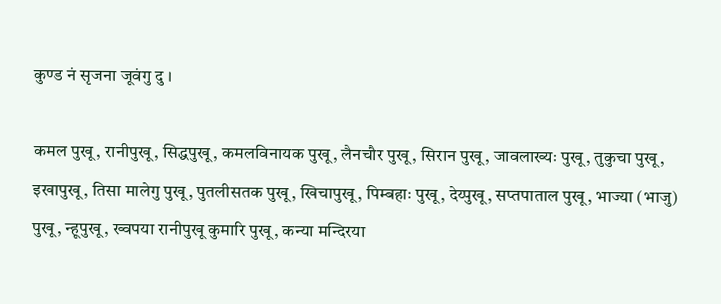कुण्ड नं सृजना जूवंगु दु ।

कमल पुखू, रानीपुखू, सिद्धपुखू, कमलविनायक पुखू, लैनचौर पुखू, सिरान पुखू, जावलाख्यः पुखू, तुकुचा पुखू, इखापुखू, तिसा मालेगु पुखू, पुतलीसतक पुखू, खिचापुखू, पिम्बहाः पुखू, देय्पुखू, सप्तपाताल पुखू, भाज्या (भाजु) पुखू, न्हूपुखू, ख्वपया रानीपुखू कुमारि पुखू, कन्या मन्दिरया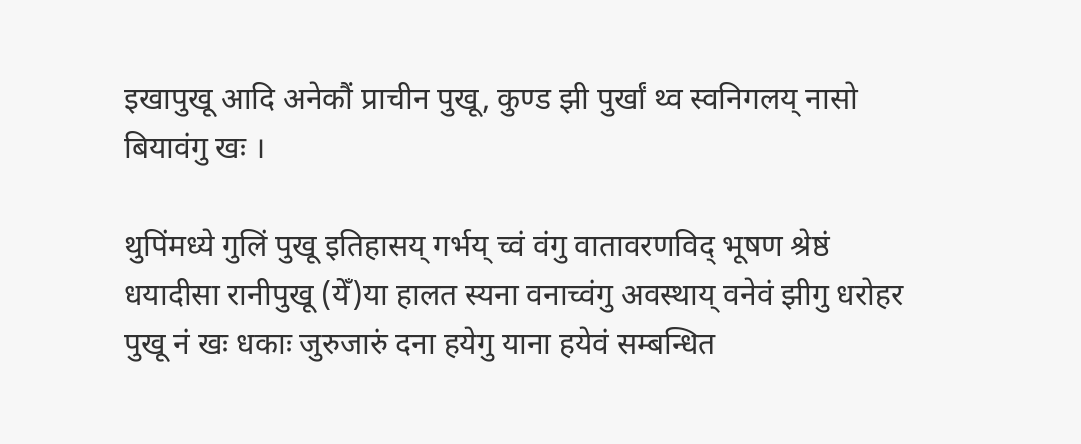इखापुखू आदि अनेकौं प्राचीन पुखू, कुण्ड झी पुर्खां थ्व स्वनिगलय् नासो बियावंगु खः ।

थुपिंमध्ये गुलिं पुखू इतिहासय् गर्भय् च्वं वंगु वातावरणविद् भूषण श्रेष्ठं धयादीसा रानीपुखू (येँ)या हालत स्यना वनाच्वंगु अवस्थाय् वनेवं झीगु धरोहर पुखू नं खः धकाः जुरुजारुं दना हयेगु याना हयेवं सम्बन्धित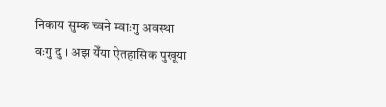निकाय सुम्क च्वने म्वाःगु अवस्था वःगु दु । अझ येँया ऐतहासिक पुखूया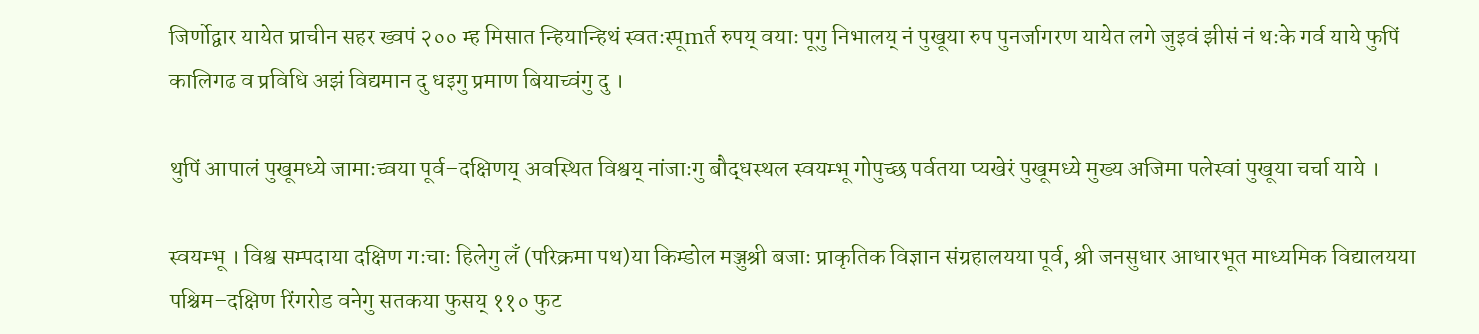जिर्णोद्वार यायेत प्राचीन सहर ख्वपं २०० म्ह मिसात न्हियान्हिथं स्वतःस्पूmर्त रुपय् वयाः पूगु निभालय् नं पुखूया रुप पुनर्जागरण यायेत लगे जुइवं झीसं नं थःके गर्व याये फुपिं कालिगढ व प्रविधि अझं विद्यमान दु धइगु प्रमाण बियाच्वंगु दु ।

थुपिं आपालं पुखूमध्ये जामाःच्वया पूर्व–दक्षिणय् अवस्थित विश्वय् नांजाःगु बौद्धस्थल स्वयम्भू गोपुच्छ पर्वतया प्यखेरं पुखूमध्ये मुख्य अजिमा पलेस्वां पुखूया चर्चा याये ।

स्वयम्भू । विश्व सम्पदाया दक्षिण गःचाः हिलेगु लँ (परिक्रमा पथ)या किम्डोल मञ्जुश्री बजाः प्राकृतिक विज्ञान संग्रहालयया पूर्व, श्री जनसुधार आधारभूत माध्यमिक विद्यालयया पश्चिम–दक्षिण रिंगरोड वनेगु सतकया फुसय् ११० फुट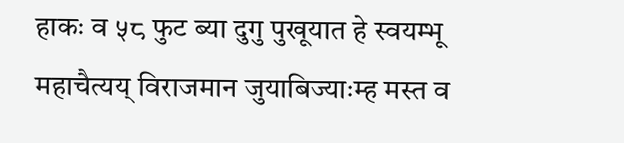हाकः व ५८ फुट ब्या दुगु पुखूयात हे स्वयम्भू महाचैत्यय् विराजमान जुयाबिज्याःम्ह मस्त व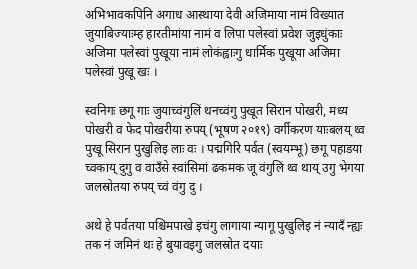अभिभावकपिनि अगाध आस्थाया देवी अजिमाया नामं विख्यात जुयाबिज्याःम्ह हारतीमांया नामं व लिपा पलेस्वां प्रवेश जुइधुंकाः अजिमा पलेस्वां पुखूया नामं लोकंह्वाःगु धार्मिक पुखूया अजिमा पलेस्वां पुखू खः ।

स्वनिगः छगू गाः जुयाच्वंगुलिं थनच्वंगु पुखूत सिरान पोखरी, मध्य पोखरी व फेद पोखरीया रुपय् (भूषण २०१९) वर्गीकरण याःबलय् थ्व पुखू सिरान पुखुलिइ लाः वः । पद्मगिरि पर्वत (स्वयम्भू) छगू पहाडया च्वकाय् दुगु व वाउँसे स्वांसिमां ढकमक जू वंगुलिं थ्व थाय् उगु भेगया जलस्रोतया रुपय् च्वं वंगु दु ।

अथे हे पर्वतया पश्चिमपाखे इचंगु लागाया न्यागू पुखुलिइ नं न्यादँ न्ह्यः तक नं जमिनं थः हे बुयावइगु जलस्रोत दयाः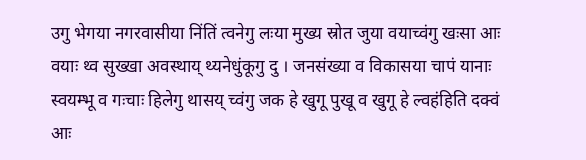उगु भेगया नगरवासीया निंतिं त्वनेगु लःया मुख्य स्रोत जुया वयाच्वंगु खःसा आः वयाः थ्व सुख्खा अवस्थाय् थ्यनेधुंकूगु दु । जनसंख्या व विकासया चापं यानाः स्वयम्भू व गःचाः हिलेगु थासय् च्वंगु जक हे खुगू पुखू व खुगू हे ल्वहंहिति दक्वं आः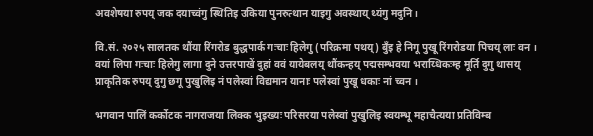अवशेषया रुपय् जक दयाच्वंगु स्थितिइ उकिया पुनरुत्थान याइगु अवस्थाय् थ्यंगु मदुनि ।

वि.सं. २०२५ सालतक थौंया रिंगरोड बुद्धपार्क गःचाः हिलेगु (परिक्रमा पथय्) बुँइ हे निगू पुखू रिंगरोडया पिचय् लाः वन । वयां लिपा गःचाः हिलेगु लागा दुने उत्तरपाखें दुहां ववं यायेबलय् थौंकन्हय् पद्मसम्भवया भराय्धिकःम्ह मूर्ति दुगु थासय् प्राकृतिक रुपय् दुगु छगू पुखुलिइ नं पलेस्वां विद्यमान यानाः पलेस्वां पुखू धकाः नां च्वन ।

भगवान पालिं कर्कोटक नागराजया लिक्क भुइख्यः परिसरया पलेस्वां पुखुलिइ स्वयम्भू महाचैत्यया प्रतिविम्ब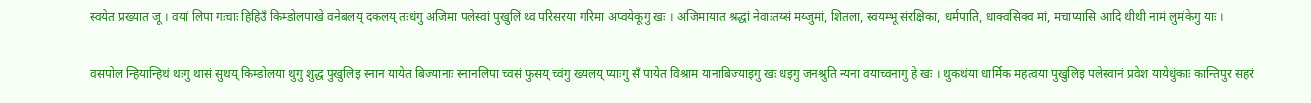स्वयेत प्रख्यात जू । वयां लिपा गःचाः हिहिउँ किम्डोलपाखे वनेबलय् दकलय् तःधंगु अजिमा पलेस्वां पुखुलिं थ्व परिसरया गरिमा अप्वयेकूगु खः । अजिमायात श्रद्धां नेवाःतय्सं मय्जुमां, शितला, स्वयम्भू संरक्षिका, धर्मपाति, धाक्वसिक्व मां, मचाप्यासि आदि थीथी नामं लुमंकेगु याः ।

वसपोल न्हियान्हिथं थःगु थासं सुथय् किम्डोलया थुगु शुद्ध पुखुलिइ स्नान यायेत बिज्यानाः स्नानलिपा च्वसं फुसय् च्वंगु ख्यलय् प्याःगु सँ पायेत विश्राम यानाबिज्याइगु खः धइगु जनश्रुति न्यना वयाच्वनागु हे खः । थुकथंया धार्मिक महत्वया पुखुलिइ पलेस्वानं प्रवेश यायेधुंकाः कान्तिपुर सहरं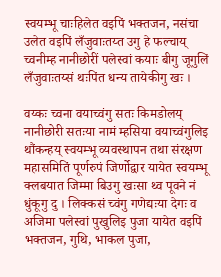स्वयम्भू चाःहिलेत वइपिं भक्तजन, नसंचा उलेत वइपिं लँजुवाःतय्त उगु हे फल्चाय् च्वनीम्ह नानीछोरीं पलेस्वां कयाः बीगु जूगुलिं लँजुवाःतय्सं थःपिंत धन्य तायेकीगु खः ।

वय्कः च्वना वयाच्वंगु सतः किमडोलय् नानीछोरी सतःया नामं म्हसिया वयाच्वंगुलिइ थौंकन्हय् स्वयम्भू व्यवस्थापन तथा संरक्षण महासमितिं पूर्णरुपं जिर्णोद्वार यायेत स्वयम्भू क्लबयात जिम्मा बिउगु खःसा थ्व पूवने नं धुंकूगु दु । लिक्कसं च्वंगु गणेद्यःया देगः व अजिमा पलेस्वां पुखुलिइ पुजा यायेत वइपिं भक्तजन, गुथि, भाकल पुजा,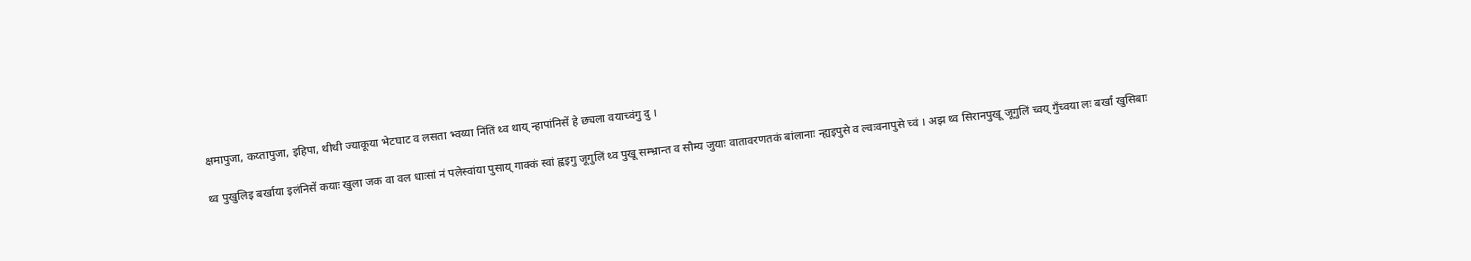क्षमापुजा, कय्तापुजा, इहिपा, थीथी ज्याकूया भेटघाट व लसता भ्वय्या निंतिं थ्व थाय् न्हापांनिसें हे छ्यला वयाच्वंगु दु ।

थ्व पुखुलिइ बर्खाया इलंनिसें कयाः खुला जक वा वल धाःसां नं पलेस्वांया पुसाय् गाक्कं स्वां ह्वइगु जूगुलिं थ्व पुखू सम्भ्रान्त व सौम्य जुयाः वातावरणतकं बांलानाः न्ह्यइपुसे व ल्वःवनापुसे च्वं । अझ थ्व सिरानपुखू जूगुलिं च्वय् गुँच्वया लः बर्खां खुसिबाः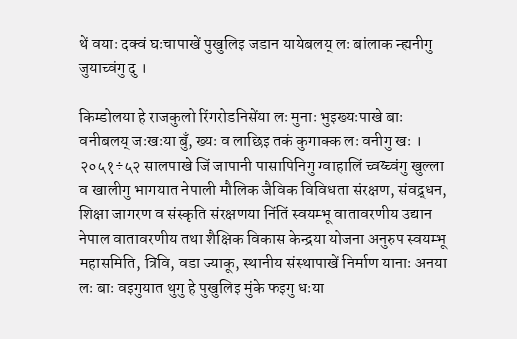थें वयाः दक्वं घःचापाखें पुखुलिइ जडान यायेबलय् लः बांलाक न्ह्यनीगु जुयाच्वंगु दु ।

किम्डोलया हे राजकुलो रिंगरोडनिसेंया लः मुनाः भुइख्यःपाखे बाः वनीबलय् जःखःया बुँ, ख्यः व लाछिइ तकं कुगाक्क लः वनीगु खः ।
२०५१÷५२ सालपाखे जिं जापानी पासापिनिगु ग्वाहालिं च्वय्च्वंगु खुल्ला व खालीगु भागयात नेपाली मौलिक जैविक विविधता संरक्षण, संवद्र्धन, शिक्षा जागरण व संस्कृति संरक्षणया निंतिं स्वयम्भू वातावरणीय उद्यान नेपाल वातावरणीय तथा शैक्षिक विकास केन्द्रया योजना अनुरुप स्वयम्भू महासमिति, त्रिवि, वडा ज्याकू, स्थानीय संस्थापाखें निर्माण यानाः अनया लः बाः वइगुयात थुगु हे पुखुलिइ मुंके फइगु धःया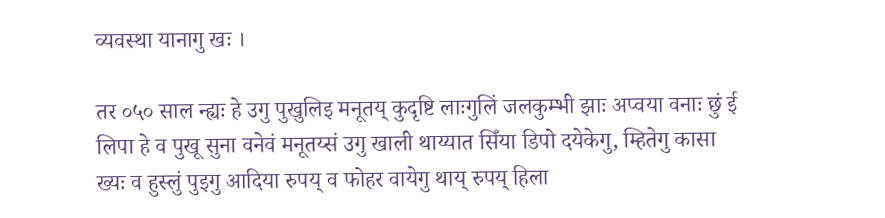व्यवस्था यानागु खः ।

तर ०५० साल न्ह्यः हे उगु पुखुलिइ मनूतय् कुदृष्टि लाःगुलिं जलकुम्भी झाः अप्वया वनाः छुं ई लिपा हे व पुखू सुना वनेवं मनूतय्सं उगु खाली थाय्यात सिँया डिपो दयेकेगु, म्हितेगु कासा ख्यः व हुस्लुं पुइगु आदिया रुपय् व फोहर वायेगु थाय् रुपय् हिला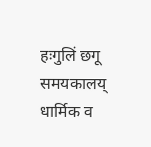हःगुलिं छगू समयकालय् धार्मिक व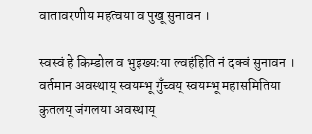वातावरणीय महत्वया व पुखू सुनावन ।

स्वस्वं हे किम्डोल व भुइख्यःया ल्वहंहिति नं दक्वं सुनावन । वर्तमान अवस्थाय् स्वयम्भू गुँच्वय् स्वयम्भू महासमितिया कुतलय् जंगलया अवस्थाय्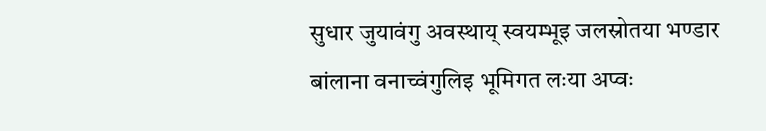सुधार जुयावंगु अवस्थाय् स्वयम्भूइ जलस्रोतया भण्डार बांलाना वनाच्वंगुलिइ भूमिगत लःया अप्वः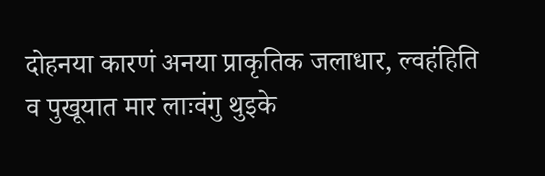दोहनया कारणं अनया प्राकृतिक जलाधार, ल्वहंहिति व पुखूयात मार लाःवंगु थुइके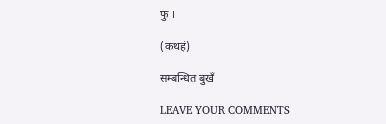फु ।

(कथहं)

सम्बन्धित बुखँ

LEAVE YOUR COMMENTS